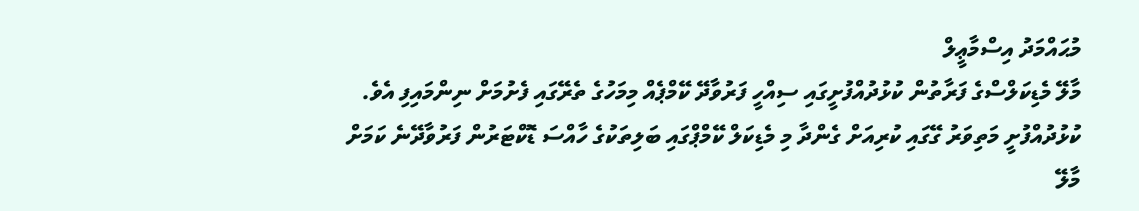މުޙައްމަދު އިސްމާޢީލް
މާލޭ މެޑިކަލްސްގެ ފަރާތުން ކުޅުދުއްފުށީގައި ސިއްހީ ފަރުވާދޭ ކޭމްޕެއް މިމަހުގެ ތެރޭގައި ފެށުމަށް ނިންމައިފި އެވެ.
ކުޅުދުއްފުށީ މަތިވަރު ގޭގައި ކުރިއަށް ގެންދާ މި މެޑިކަލް ކޭމްޕްގައި ބަލިތަކުގެ ހާއްސަ ޑޮކްޓަރުން ފަރުވާދޭނެ ކަމަށް މާލޭ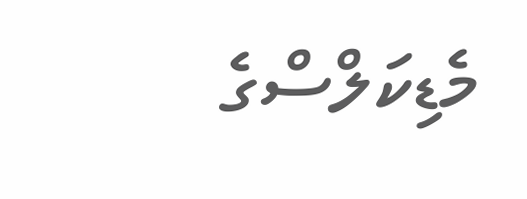މެޑިކަލްސްގެ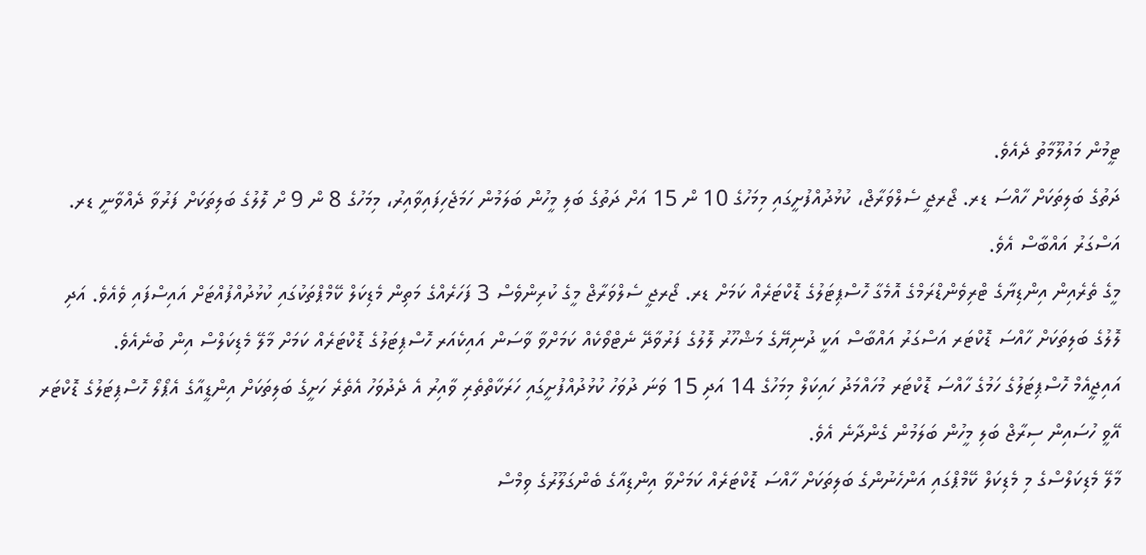ޓީމުން މައުލޫމާތު ދެއެވެ.
ދަތުގެ ބަލިތަކަށް ހާއްސަ ޑރ. ޖޯރޖީ ސެލްވަރާޖް، ކުޅުދުއްފުށީގައި މިމަހުގެ 10 ން 15 އަށް ދަތުގެ ބަލި މީހުން ބަލަމުން ހަމަޖެހިފައިވާއިރު، މިމަހުގެ 8 ން 9 ށް ލޮލުގެ ބަލިތަކަށް ފަރުވާ ދެއްވާނީ ޑރ. އަސްގަރު އައްބާސް އެވެ.
މީގެ ތެރެއިން އިންޑިޔާގެ ޓްރިވެންޑްރަމްގެ އޮމެގާ ހޮސްޕިޓަލުގެ ޑޮކްޓަރެއް ކަމަށް ޑރ. ޖޯރޖީ ސެލްވަރާޖް މީގެ ކުރިންވެސް 3 ފަހަރެއްގެ މަތިން މެޑިކަލް ކޭމްޕްތަކުގައި ކުޅުދުއްފުއްޓަށް އައިސްފައި ވެއެވެ. އަދި ލޮލުގެ ބަލިތަކަށް ހާއްސަ ޑޮކްޓަރ އަސްގަރު އައްބާސް އަކީ ދުނިޔޭގެ މަޝްހޫރު ލޮލުގެ ފަރުވާދޭ ނެޓްވޯކެއް ކަމަށްވާ ވާސަން އައިކެއަރ ހޮސްޕިޓަލުގެ ޑޮކްޓަރެއް ކަމަށް މާލޭ މެޑިކަލްސް އިން ބުނެއެވެ.
އައިޖީއެމް ހޮސްޕިޓަލުގެ ހަމުގެ ހާއްސަ ޑޮކްޓަރ މުހައްމަދު ހައިކަލް މިމަހުގެ 14 އަދި 15 ވަނަ ދުވަހު ކުޅުދުއްފުށީގައި ހަރަކާތްތެރި ވާއިރު އެ ދެދުވަހު އެތެރެ ހަށީގެ ބަލިތަކަށް އިންޑީއާގެ އެޕޯލޯ ހޮސްޕިޓަލުގެ ޑޮކްޓަރ އޭވީ ހުސައިން ސިރާޖް ބަލި މީހުން ބަލަމުން ގެންދާނެ އެވެ.
މާލޭ މެޑިކަލްސްގެ މި މެޑިކަލް ކޭމްޕްގައި އަންހެނުންގެ ބަލިތަކަށް ހާއްސަ ޑޮކްޓަރެއް ކަމަށްވާ އިންޑިއާގެ ބެންގަލޫރުގެ ވިމްސް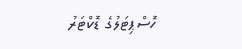ހޮސްޕިޓަލުގެ ޑޮކްޓަރު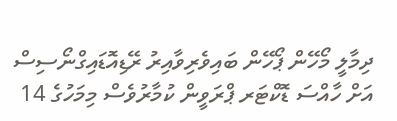ދިމާލީ މޯހޭން ޕޯހޭން ބައިވެރިވާއިރު ރޭޑިއޮޑައިގްނޯސިސް އަށް ހާއްސަ ޑޮކްޓަރ ޕްރަވީން ކުމާރުވެސް މިމަހުގެ 14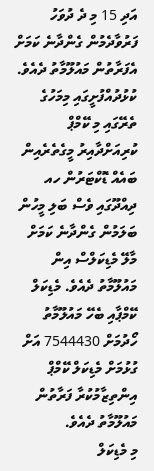އަދި 15 މި ދެ ދުވަހު ފަރުވާދެމުން ގެންދާނެ ކަމަށް އެފަރާތުން މައުލޫމާތު ދެއެވެ.
ކުޅުދުއްފުށީގައި މިމަހުގެ ތެރޭގައި މި ކޭމްޕް ކުރިއަށްދާއިރު މީގެތެރެއިން ބައެއް ޑޮކްޓަރުން ހއ ދިއްދޫގައި ވެސް ބަލި މީހުން ބަލަމުން ގެންދާނެ ކަމަށް މާލޭ މެޑިކަލްސް އިން މައުލޫމާތު ދެއެވެ. މެޑިކަލް ކޭމްޕާއި ބެހޭ މައުލޫމާތު ހޯދުމަށް 7544430 އަށް ގުޅުމަށް މެޑިކަލް ކޭމްޕް އިންތިޒާމުކުރާ ފަރާތުން މައުލޫމާތު ދެއެވެ.
މި މެޑިކަލް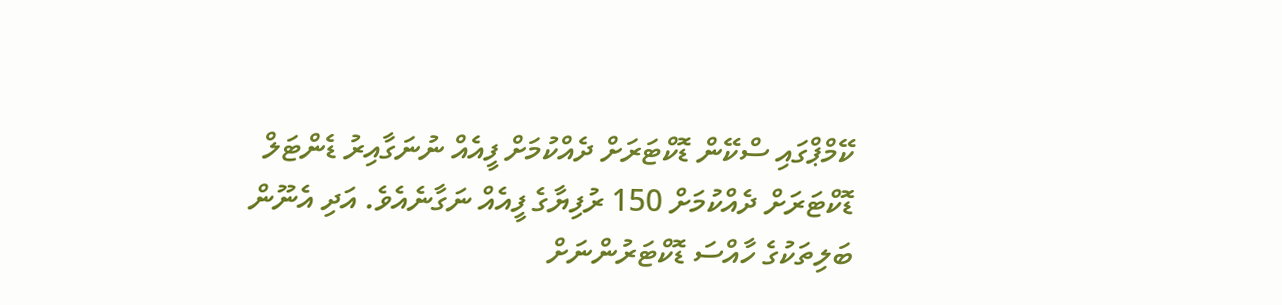ކޭމްޕްގައި ސްކޭން ޑޮކްޓަރަށް ދެއްކުމަށް ފީއެއް ނުނަގާއިރު ޑެންޓަލް ޑޮކްޓަރަށް ދެއްކުމަށް 150 ރުފިޔާގެ ފީއެއް ނަގާނެއެވެ. އަދި އެނޫން ބަލިތަކުގެ ހާއްސަ ޑޮކްޓަރުންނަށް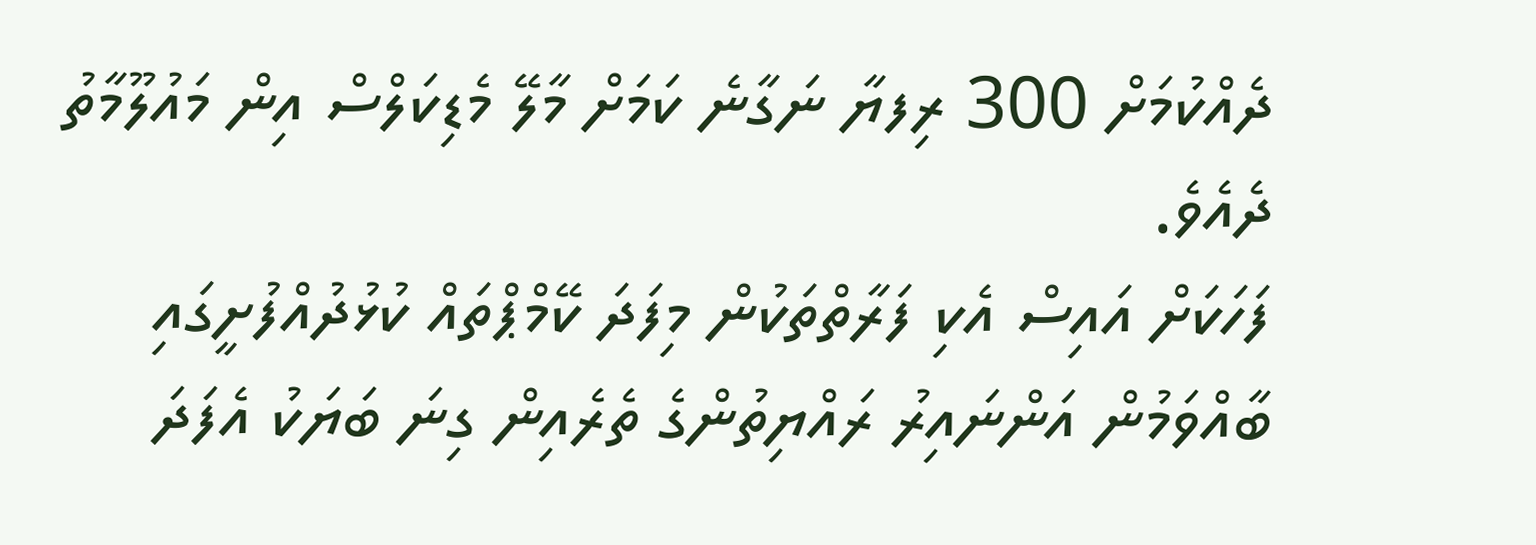ދެއްކުމަށް 300 ރިފޔާ ނަގާނެ ކަމަށް މާލޭ މެޑިކަލްސް އިން މައުލޫމާތު ދެއެވެ.
ފަހަކަށް އައިސް އެކި ފަރާތްތަކުން މިފަދަ ކޭމްޕްތައް ކުޅުދުއްފުށީގައި ބާއްވަމުން އަންނައިރު ރައްޔިތުންގެ ތެރެއިން ގިނަ ބަޔަކު އެފަދަ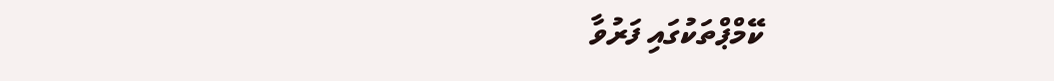ކޭމްޕްތަކުގައި ފަރުވާ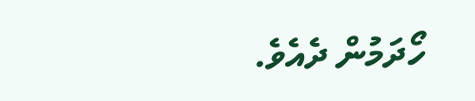ހޯދަމުން ދެއެވެ.